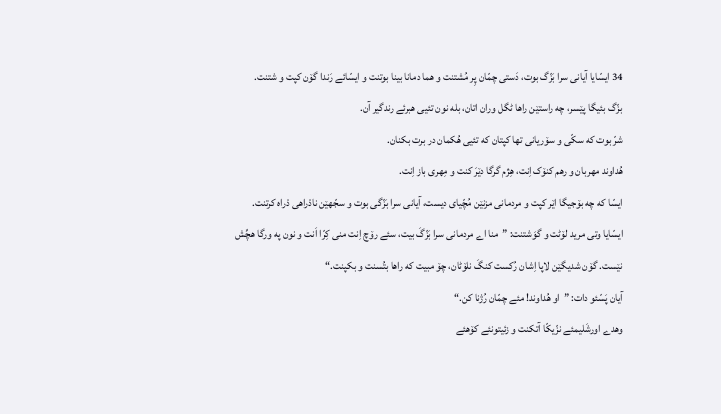34 ایسّایا آیانی سرا بَزّگ بوت، دَستی چمّان پِر مُشتنت و هما دمانا بینا بوتنت و ایسّائے رَندا گۆن کپت و شتنت.
بزّگ بئیگا پێسر، چه راستێن راها ٹگل وران اتان، بله نون تئیی هبرئے رندگیر آن.
شرّ بوت که سکّی و سۆریانی تها کپتان که تئیی هُکمان در برت بکنان.
هُداوند مهربان و رهم کنۆک اِنت، هِژم گرگا دێرَ کنت و مِهری باز اِنت.
ایسّا که چه بۆجیگا اێر کپت و مردمانی مزنێن مُچّیای دیست، آیانی سرا بَزّگی بوت و سجّهێن نادْراهی دْراه کرتنت.
ایسّایا وتی مرید لۆٹت و گوَشتنت: ”منا اے مردمانی سرا بَزّگَ بیت، سئے رۆچ اِنت منی کِرّا اَنت و نون په ورگا هچِّش نێست. گۆن شدیگێن لاپا اِشان رُکست کنگَ نلۆٹان، چۆ مبیت که راها بتُسنت و بکپنت.“
آیان پَسّئو دات: ”او هُداوند! مئے چمّان رُژنا کن.“
وهدے اورشَلیمئے نزّیکّا آتکنت و زئیتونئے کۆهئے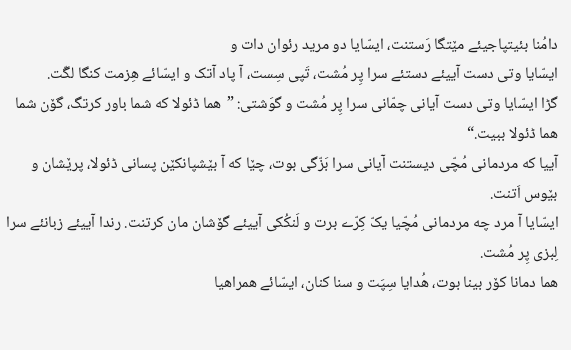دامُنا بئیتپاجیئے مێتگا رَستنت، ایسّایا دو مرید رئوان دات و
ایسّایا وتی دست آییئے دستئے سرا پِر مُشت، تَپی سِست، آ پاد آتک و ایسّائے هِزمت کنگا لگّت.
گڑا ایسّایا وتی دست آیانی چمّانی سرا پِر مُشت و گوَشتی: ”هما ڈئولا که شما باور کرتگ، گۆن شما هما ڈئولا ببیت.“
آییا که مردمانی مُچّی دیستنت آیانی سرا بَزّگی بوت، چێا که آ بێشپانکێن پسانی ڈئولا، پرێشان و بێوس اَتنت.
ایسّایا آ مرد چه مردمانی مُچّیا یکّ کِرّے برت و لَنکُکی آییئے گۆشان مان کرتنت. رندا آییئے زبانئے سرا لِبزی پِر مُشت.
هما دمانا کۆر بینا بوت، هُدایا سِپَت و سنا کنان، ایسّائے همراهیا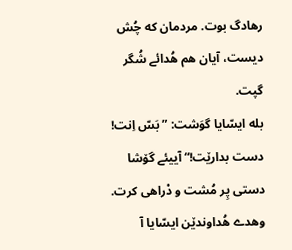رهادگ بوت. مردمان که چُش دیست، آیان هم هُدائے شُگر گپت.
بله ایسّایا گوَشت: ”بَسّ اِنت! دست بدارێت!“ آییئے گۆشا دستی پِر مُشت و دْراهی کرت.
وهدے هُداوندێن ایسّایا آ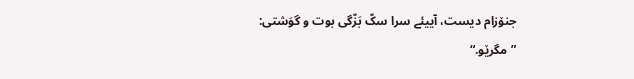جنۆزام دیست، آییئے سرا سکّ بَزّگی بوت و گوَشتی: ”مگرێو.“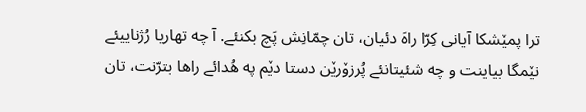ترا پمێشکا آیانی کِرّا راهَ دئیان، تان چمّانِش پَچ بکنئے. آ چه تهاریا رُژناییئے نێمگا بیاینت و چه شئیتانئے پُرزۆرێن دستا دێم په هُدائے راها بترّنت، تان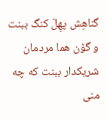گناهِش پهِلّ کنگ ببنت و گۆن هما مردمان شریکدار ببنت که چه منی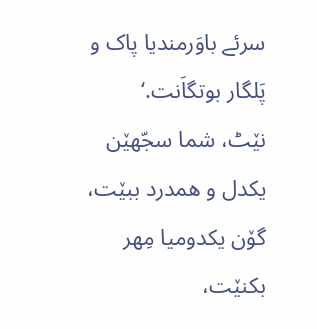سرئے باوَرمندیا پاک و پَلگار بوتگاَنت.‘
نێٹ، شما سجّهێن یکدل و همدرد ببێت، گۆن یکدومیا مِهر بکنێت،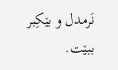نَرمدل و بێکِبر ببێت.